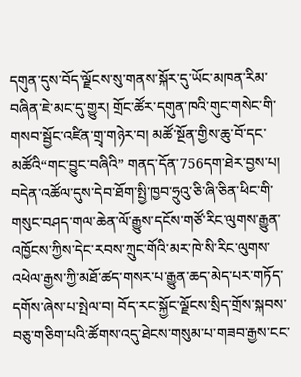དགུན་དུས་བོད་ལྗོངས་སུ་གནས་སྐོར་དུ་ཡོང་མཁན་རིམ་བཞིན་ཇེ་མང་དུ་གྱུར། གྲོང་ཚོར་དགུན་ཁའི་གུང་གསེང་གི་གསབ་སྦྱོང་འཛིན་གྲྭ་གཉེར་བ། མཚོ་སྔོན་གྱིས་ཆུ་བོ་དང་མཚོའི“གང་བྱུང་བཞིའི” གནད་དོན་756དག་ཐེར་བྱས་པ། བདེན་འཚོལ་དུས་དེབ་ཐོག་སྤྱི་ཁྱབ་ཧྲུའུ་ཅི་ཞི་ཅིན་ཕིང་གི་གསུང་བཤད་གལ་ཆེན་ལོ་རྒྱུས་དངོས་གཙོ་རིང་ལུགས་རྒྱུན་འཁྱོངས་ཀྱིས་དེང་རབས་ཀྲུང་གོའི་མར་ཁེ་སི་རིང་ལུགས་འཕེལ་རྒྱས་ཀྱི་མཐོ་ཚད་གསར་པ་རྒྱུན་ཆད་མེད་པར་གཏོད་དགོས་ཞེས་པ་སྤེལ་བ། བོད་རང་སྐྱོང་ལྗོངས་སྲིད་གྲོས་སྐབས་བཅུ་གཅིག་པའི་ཚོགས་འདུ་ཐེངས་གསུམ་པ་གཟབ་རྒྱས་ངང་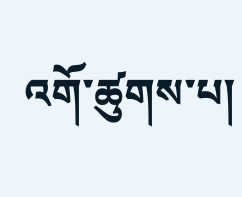འགོ་ཚུགས་པ།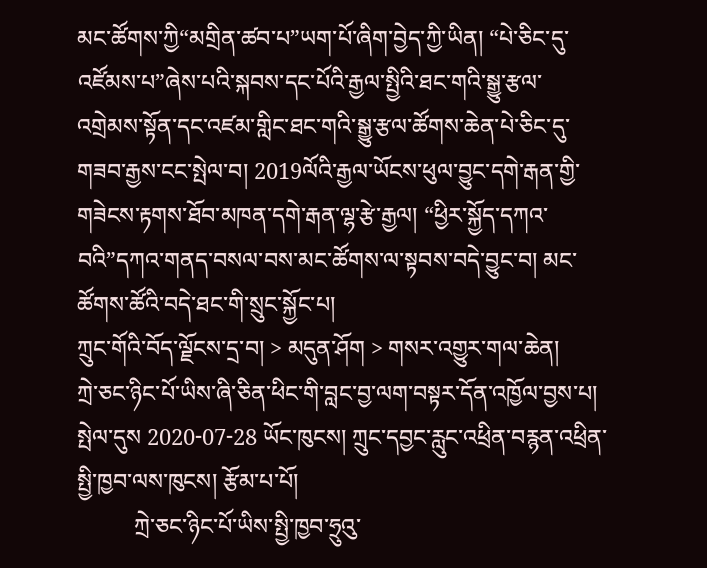མང་ཚོགས་ཀྱི“མགྲིན་ཚབ་པ”ཡག་པོ་ཞིག་བྱེད་ཀྱི་ཡིན། “པེ་ཅིང་དུ་འཛོམས་པ”ཞེས་པའི་སྐབས་དང་པོའི་རྒྱལ་སྤྱིའི་ཐང་གའི་སྒྱུ་རྩལ་འགྲེམས་སྟོན་དང་འཛམ་གླིང་ཐང་གའི་སྒྱུ་རྩལ་ཚོགས་ཆེན་པེ་ཅིང་དུ་གཟབ་རྒྱས་ངང་སྤེལ་བ། 2019ལོའི་རྒྱལ་ཡོངས་ཕུལ་བྱུང་དགེ་རྒན་གྱི་གཟེངས་རྟགས་ཐོབ་མཁན་དགེ་རྒན་ལྷ་རྩེ་རྒྱལ། “ཕྱིར་སྐྱོད་དཀའ་བའི”དཀའ་གནད་བསལ་བས་མང་ཚོགས་ལ་སྟབས་བདེ་བྱུང་བ། མང་ཚོགས་ཚོའི་བདེ་ཐང་གི་སྲུང་སྐྱོང་པ།
ཀྲུང་གོའི་བོད་ལྗོངས་དྲ་བ། > མདུན་ཤོག > གསར་འགྱུར་གལ་ཆེན།
ཀྲེ་ཅང་ཉིང་པོ་ཡིས་ཞི་ཅིན་ཕིང་གི་བླང་བྱ་ལག་བསྟར་དོན་འཁྱོལ་བྱས་པ།
སྤེལ་དུས 2020-07-28 ཡོང་ཁུངས། ཀྲུང་དབྱང་རླུང་འཕྲིན་བརྙན་འཕྲིན་སྤྱི་ཁྱབ་ལས་ཁུངས། རྩོམ་པ་པོ།
          ཀྲེ་ཅང་ཉིང་པོ་ཡིས་སྤྱི་ཁྱབ་ཧྲུའུ་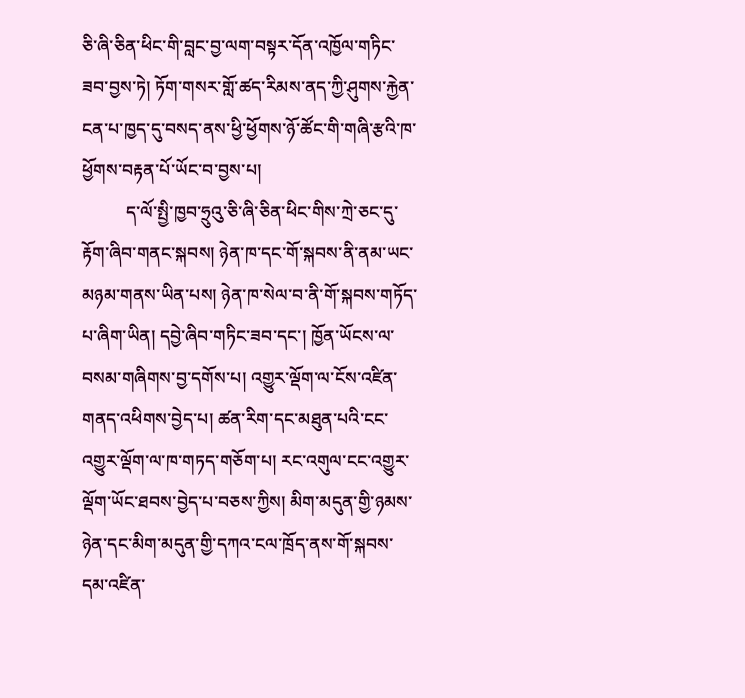ཅི་ཞི་ཅིན་ཕིང་གི་བླང་བྱ་ལག་བསྟར་དོན་འཁྱོལ་གཏིང་ཟབ་བྱས་ཏེ། ཏོག་གསར་གློ་ཚད་རིམས་ནད་ཀྱི་ཤུགས་རྐྱེན་ངན་པ་ཁྱད་དུ་བསད་ནས་ཕྱི་ཕྱོགས་ཉོ་ཚོང་གི་གཞི་རྩའི་ཁ་ཕྱོགས་བརྟན་པོ་ཡོང་བ་བྱས་པ།
          ད་ལོ་སྤྱི་ཁྱབ་ཧྲུའུ་ཅི་ཞི་ཅིན་ཕིང་གིས་ཀྲེ་ཅང་དུ་རྟོག་ཞིབ་གནང་སྐབས། ཉེན་ཁ་དང་གོ་སྐབས་ནི་ནམ་ཡང་མཉམ་གནས་ཡིན་པས། ཉེན་ཁ་སེལ་བ་ནི་གོ་སྐབས་གཏོད་པ་ཞིག་ཡིན། དབྱེ་ཞིབ་གཏིང་ཟབ་དང་། ཁྱོན་ཡོངས་ལ་བསམ་གཞིགས་བྱ་དགོས་པ། འགྱུར་ལྡོག་ལ་ངོས་འཛིན་གནད་འཕིགས་བྱེད་པ། ཚན་རིག་དང་མཐུན་པའི་ངང་འགྱུར་ལྡོག་ལ་ཁ་གཏད་གཅོག་པ། རང་འགུལ་ངང་འགྱུར་ལྡོག་ཡོང་ཐབས་བྱེད་པ་བཅས་ཀྱིས། མིག་མདུན་གྱི་ཉམས་ཉེན་དང་མིག་མདུན་གྱི་དཀའ་ངལ་ཁྲོད་ནས་གོ་སྐབས་དམ་འཛིན་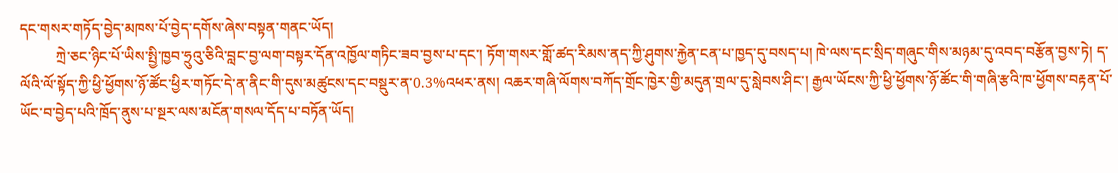དང་གསར་གཏོད་བྱེད་མཁས་པོ་བྱེད་དགོས་ཞེས་བསྟན་གནང་ཡོད།
          ཀྲེ་ཅང་ཉིང་པོ་ཡིས་སྤྱི་ཁྱབ་ཧྲུའུ་ཅིའི་བླང་བྱ་ལག་བསྟར་དོན་འཁྱོལ་གཏིང་ཟབ་བྱས་པ་དང་། ཏོག་གསར་གློ་ཚད་རིམས་ནད་ཀྱི་ཤུགས་རྐྱེན་ངན་པ་ཁྱད་དུ་བསད་པ། ཁེ་ལས་དང་སྲིད་གཞུང་གིས་མཉམ་དུ་འབད་བརྩོན་བྱས་ཏེ། ད་ལོའི་ལོ་སྟོད་ཀྱི་ཕྱི་ཕྱོགས་ཉོ་ཚོང་ཕྱིར་གཏོང་དེ་ན་ནིང་གི་དུས་མཚུངས་དང་བསྡུར་ན་0.3%འཕར་ནས། འཆར་གཞི་ལོགས་བཀོད་གྲོང་ཁྱེར་གྱི་མདུན་གྲལ་དུ་སླེབས་ཤིང་། རྒྱལ་ཡོངས་ཀྱི་ཕྱི་ཕྱོགས་ཉོ་ཚོང་གི་གཞི་རྩའི་ཁ་ཕྱོགས་བརྟན་པོ་ཡོང་བ་བྱེད་པའི་ཁྲོད་ནུས་པ་སྔར་ལས་མངོན་གསལ་དོད་པ་བཏོན་ཡོད།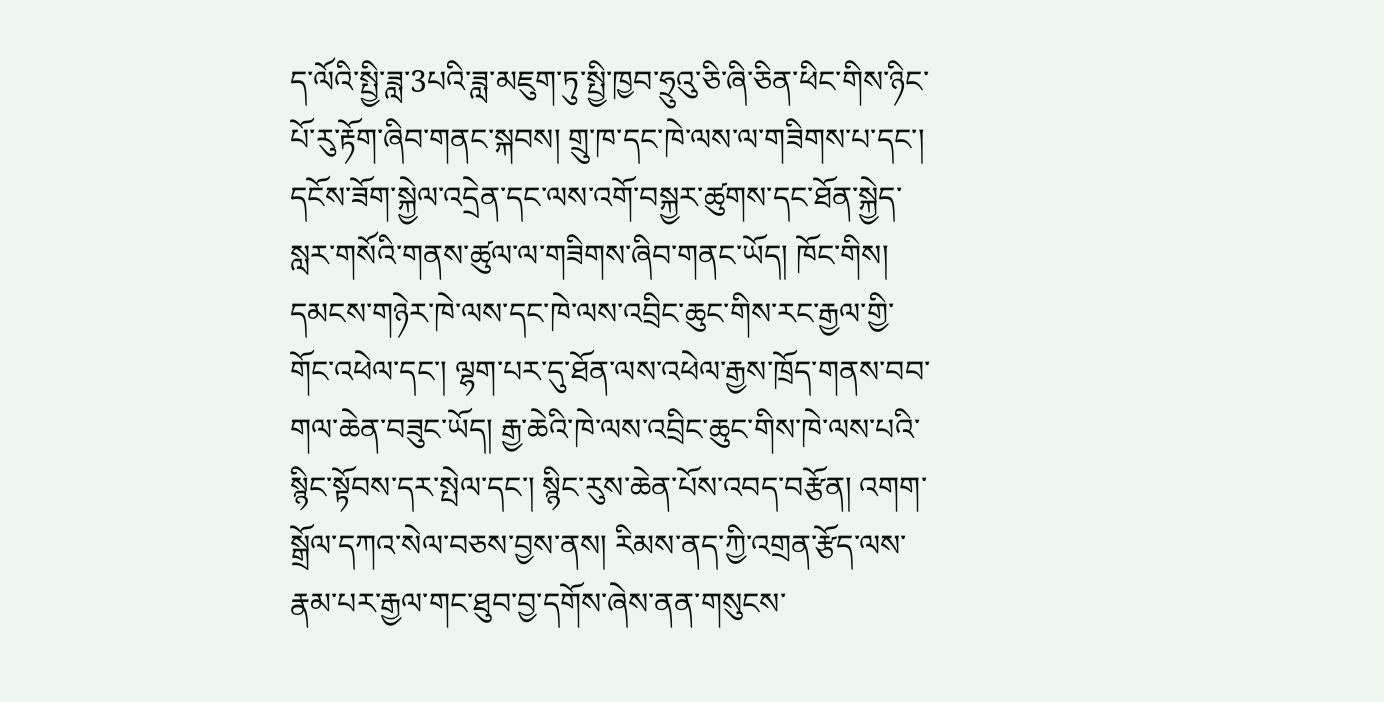ད་ལོའི་སྤྱི་ཟླ་3པའི་ཟླ་མཇུག་ཏུ་སྤྱི་ཁྱབ་ཧྲུའུ་ཅི་ཞི་ཅིན་ཕིང་གིས་ཉིང་པོ་རུ་རྟོག་ཞིབ་གནང་སྐབས། གྲུ་ཁ་དང་ཁེ་ལས་ལ་གཟིགས་པ་དང་། དངོས་ཟོག་སྐྱེལ་འདྲེན་དང་ལས་འགོ་བསྐྱར་ཚུགས་དང་ཐོན་སྐྱེད་སླར་གསོའི་གནས་ཚུལ་ལ་གཟིགས་ཞིབ་གནང་ཡོད། ཁོང་གིས། དམངས་གཉེར་ཁེ་ལས་དང་ཁེ་ལས་འབྲིང་ཆུང་གིས་རང་རྒྱལ་གྱི་གོང་འཕེལ་དང་། ལྷག་པར་དུ་ཐོན་ལས་འཕེལ་རྒྱས་ཁྲོད་གནས་བབ་གལ་ཆེན་བཟུང་ཡོད། རྒྱ་ཆེའི་ཁེ་ལས་འབྲིང་ཆུང་གིས་ཁེ་ལས་པའི་སྙིང་སྟོབས་དར་སྤེལ་དང་། སྙིང་རུས་ཆེན་པོས་འབད་བརྩོན། འགག་སྒྲོལ་དཀའ་སེལ་བཅས་བྱས་ནས། རིམས་ནད་ཀྱི་འགྲན་རྩོད་ལས་རྣམ་པར་རྒྱལ་གང་ཐུབ་བྱ་དགོས་ཞེས་ནན་གསུངས་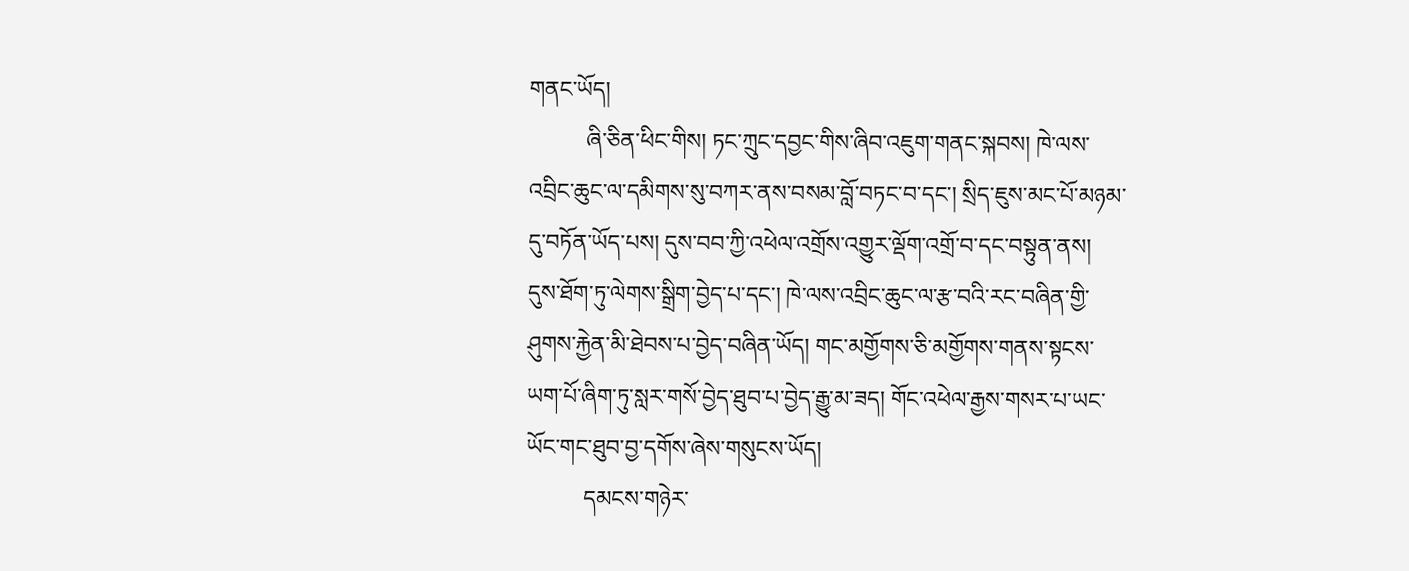གནང་ཡོད།
          ཞི་ཅིན་ཕིང་གིས། ཏང་ཀྲུང་དབྱང་གིས་ཞིབ་འཇུག་གནང་སྐབས། ཁེ་ལས་འབྲིང་ཆུང་ལ་དམིགས་སུ་བཀར་ནས་བསམ་བློ་བཏང་བ་དང་། སྲིད་ཇུས་མང་པོ་མཉམ་དུ་བཏོན་ཡོད་པས། དུས་བབ་ཀྱི་འཕེལ་འགྲོས་འགྱུར་ལྡོག་འགྲོ་བ་དང་བསྟུན་ནས། དུས་ཐོག་ཏུ་ལེགས་སྒྲིག་བྱེད་པ་དང་། ཁེ་ལས་འབྲིང་ཆུང་ལ་རྩ་བའི་རང་བཞིན་གྱི་ཤུགས་རྐྱེན་མི་ཐེབས་པ་བྱེད་བཞིན་ཡོད། གང་མགྱོགས་ཅི་མགྱོགས་གནས་སྟངས་ཡག་པོ་ཞིག་ཏུ་སླར་གསོ་བྱེད་ཐུབ་པ་བྱེད་རྒྱུ་མ་ཟད། གོང་འཕེལ་རྒྱས་གསར་པ་ཡང་ཡོང་གང་ཐུབ་བྱ་དགོས་ཞེས་གསུངས་ཡོད།
          དམངས་གཉེར་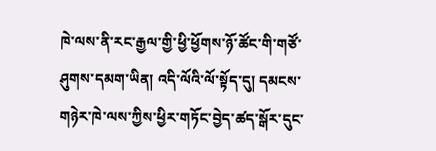ཁེ་ལས་ནི་རང་རྒྱལ་གྱི་ཕྱི་ཕྱོགས་ཉོ་ཚོང་གི་གཙོ་ཤུགས་དམག་ཡིན། འདི་ལོའི་ལོ་སྟོད་དུ། དམངས་གཉེར་ཁེ་ལས་ཀྱིས་ཕྱིར་གཏོང་བྱེད་ཚད་སྒོར་དུང་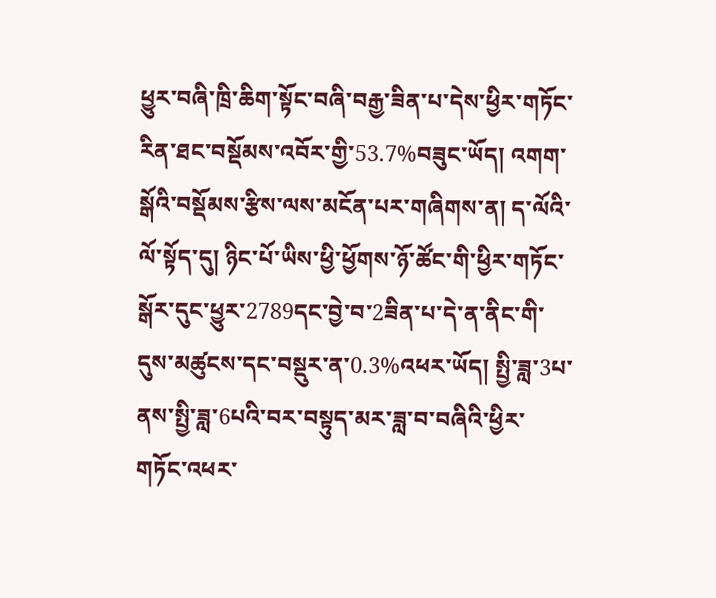ཕྱུར་བཞི་ཁྲི་ཆིག་སྟོང་བཞི་བརྒྱ་ཟིན་པ་དེས་ཕྱིར་གཏོང་རིན་ཐང་བསྡོམས་འབོར་གྱི་53.7%བཟུང་ཡོད། འགག་སྒོའི་བསྡོམས་རྩིས་ལས་མངོན་པར་གཞིགས་ན། ད་ལོའི་ལོ་སྟོད་དུ། ཉིང་པོ་ཡིས་ཕྱི་ཕྱོགས་ཉོ་ཚོང་གི་ཕྱིར་གཏོང་སྒོར་དུང་ཕྱུར་2789དང་བྱེ་བ་2ཟིན་པ་དེ་ན་ནིང་གི་དུས་མཚུངས་དང་བསྡུར་ན་0.3%འཕར་ཡོད། སྤྱི་ཟླ་3པ་ནས་སྤྱི་ཟླ་6པའི་བར་བསྟུད་མར་ཟླ་བ་བཞིའི་ཕྱིར་གཏོང་འཕར་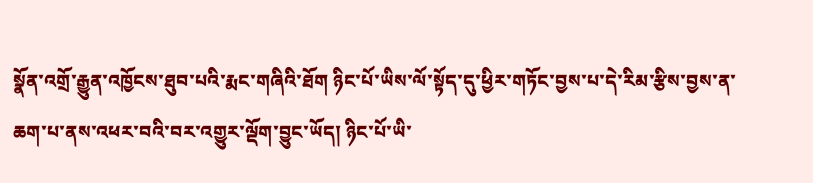སྣོན་འགྲོ་རྒྱུན་འཁྱོངས་ཐུབ་པའི་རྨང་གཞིའི་ཐོག ཉིང་པོ་ཡིས་ལོ་སྟོད་དུ་ཕྱིར་གཏོང་བྱས་པ་དེ་རིམ་རྩིས་བྱས་ན་ཆག་པ་ནས་འཕར་བའི་བར་འགྱུར་ལྡོག་བྱུང་ཡོད། ཉིང་པོ་ཡི་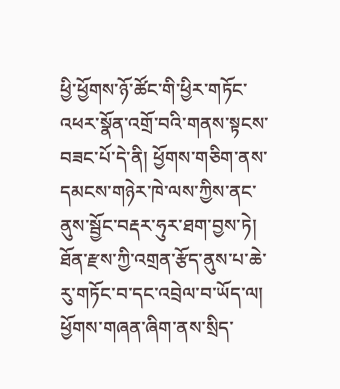ཕྱི་ཕྱོགས་ཉོ་ཚོང་གི་ཕྱིར་གཏོང་འཕར་སྣོན་འགྲོ་བའི་གནས་སྟངས་བཟང་པོ་དེ་ནི། ཕྱོགས་གཅིག་ནས་དམངས་གཉེར་ཁེ་ལས་ཀྱིས་ནང་ནུས་སྦྱོང་བརྡར་ཧུར་ཐག་བྱས་ཏེ། ཐོན་རྫས་ཀྱི་འགྲན་རྩོད་ནུས་པ་ཆེ་རུ་གཏོང་བ་དང་འབྲེལ་བ་ཡོད་ལ། ཕྱོགས་གཞན་ཞིག་ནས་སྲིད་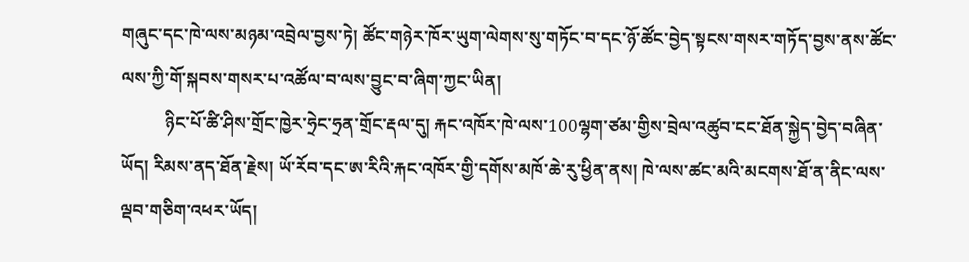གཞུང་དང་ཁེ་ལས་མཉམ་འབྲེལ་བྱས་ཏེ། ཚོང་གཉེར་ཁོར་ཡུག་ལེགས་སུ་གཏོང་བ་དང་ཉོ་ཚོང་བྱེད་སྟངས་གསར་གཏོད་བྱས་ནས་ཚོང་ལས་ཀྱི་གོ་སྐབས་གསར་པ་འཚོལ་བ་ལས་བྱུང་བ་ཞིག་ཀྱང་ཡིན།
          ཉིང་པོ་ཚི་ཤིས་གྲོང་ཁྱེར་ཧྲེང་ཧྲན་གྲོང་རྡལ་དུ། རྐང་འཁོར་ཁེ་ལས་100ལྷག་ཙམ་གྱིས་བྲེལ་འཚུབ་ངང་ཐོན་སྐྱེད་བྱེད་བཞིན་ཡོད། རིམས་ནད་ཐོན་རྗེས། ཡོ་རོབ་དང་ཨ་རིའི་རྐང་འཁོར་གྱི་དགོས་མཁོ་ཆེ་རུ་ཕྱིན་ནས། ཁེ་ལས་ཚང་མའི་མངགས་ཐོ་ན་ནིང་ལས་ལྡབ་གཅིག་འཕར་ཡོད།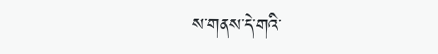ས་གནས་དེ་གའི་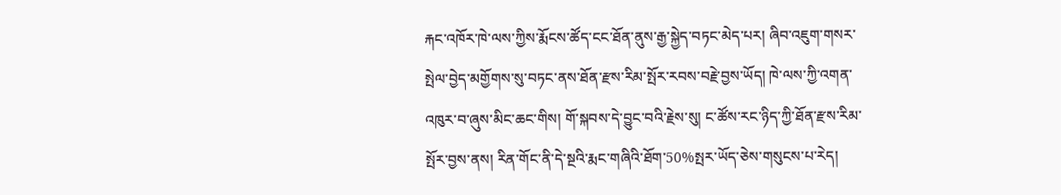རྐང་འཁོར་ཁེ་ལས་ཀྱིས་རྨོངས་ཚོད་ངང་ཐོན་ནུས་རྒྱ་སྐྱེད་བཏང་མེད་པར། ཞིབ་འཇུག་གསར་སྤེལ་བྱེད་མགྱོགས་སུ་བཏང་ནས་ཐོན་རྫས་རིམ་སྤོར་རབས་བརྗེ་བྱས་ཡོད། ཁེ་ལས་ཀྱི་འགན་འཁུར་བ་ཞུས་མིང་ཆང་གིས། གོ་སྐབས་དེ་བྱུང་བའི་རྗེས་སུ། ང་ཚོས་རང་ཉིད་ཀྱི་ཐོན་རྫས་རིམ་སྤོར་བྱས་ནས། རིན་གོང་ནི་དེ་སྔའི་རྨང་གཞིའི་ཐོག་50%སྤར་ཡོད་ཅེས་གསུངས་པ་རེད།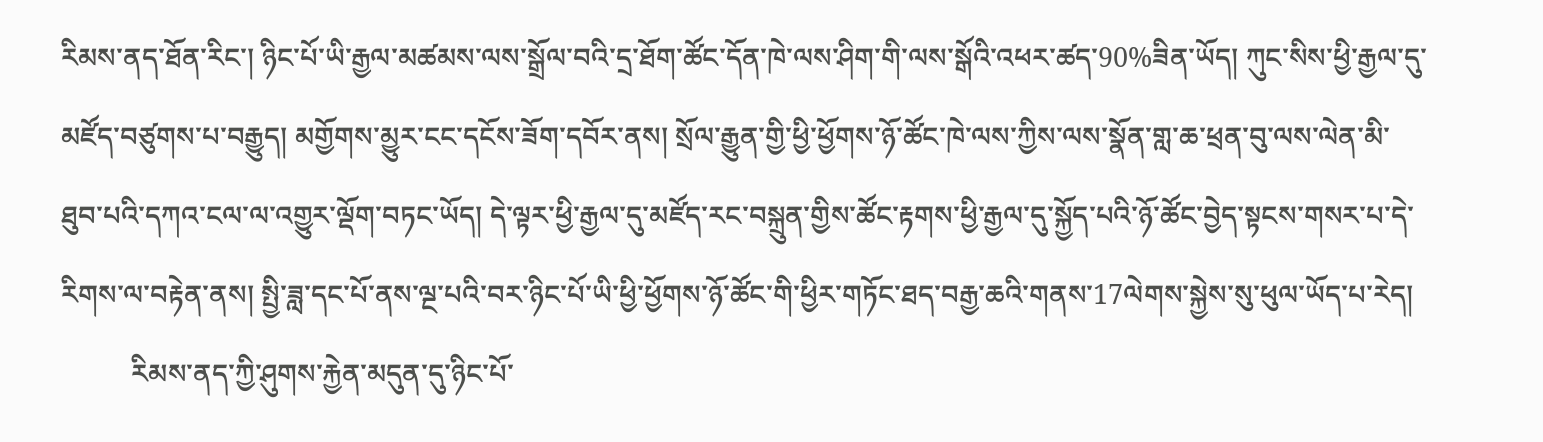རིམས་ནད་ཐོན་རིང་། ཉིང་པོ་ཡི་རྒྱལ་མཚམས་ལས་སྒྲོལ་བའི་དྲ་ཐོག་ཚོང་དོན་ཁེ་ལས་ཤིག་གི་ལས་སྒོའི་འཕར་ཚད་90%ཟིན་ཡོད། ཀུང་སིས་ཕྱི་རྒྱལ་དུ་མཛོད་བཙུགས་པ་བརྒྱུད། མགྱོགས་མྱུར་ངང་དངོས་ཟོག་དབོར་ནས། སྲོལ་རྒྱུན་གྱི་ཕྱི་ཕྱོགས་ཉོ་ཚོང་ཁེ་ལས་ཀྱིས་ལས་སྣོན་གླ་ཆ་ཕྲན་བུ་ལས་ལེན་མི་ཐུབ་པའི་དཀའ་ངལ་ལ་འགྱུར་ལྡོག་བཏང་ཡོད། དེ་ལྟར་ཕྱི་རྒྱལ་དུ་མཛོད་རང་བསྐྲུན་གྱིས་ཚོང་རྟགས་ཕྱི་རྒྱལ་དུ་སྐྱོད་པའི་ཉོ་ཚོང་བྱེད་སྟངས་གསར་པ་དེ་རིགས་ལ་བརྟེན་ནས། སྤྱི་ཟླ་དང་པོ་ནས་ལྔ་པའི་བར་ཉིང་པོ་ཡི་ཕྱི་ཕྱོགས་ཉོ་ཚོང་གི་ཕྱིར་གཏོང་ཐད་བརྒྱ་ཆའི་གནས་17ལེགས་སྐྱེས་སུ་ཕུལ་ཡོད་པ་རེད།
          རིམས་ནད་ཀྱི་ཤུགས་རྐྱེན་མདུན་དུ་ཉིང་པོ་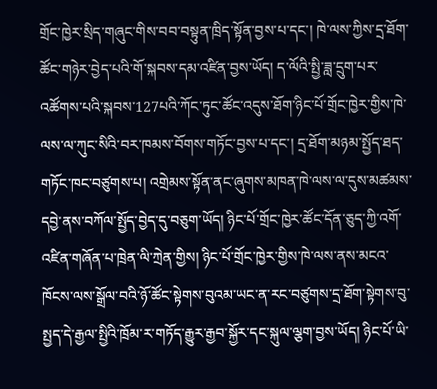གྲོང་ཁྱེར་སྲིད་གཞུང་གིས་བབ་བསྟུན་ཁྲིད་སྟོན་བྱས་པ་དང་། ཁེ་ལས་ཀྱིས་དྲ་ཐོག་ཚོང་གཉེར་བྱེད་པའི་གོ་སྐབས་དམ་འཛིན་བྱས་ཡོད། ད་ལོའི་སྤྱི་ཟླ་དྲུག་པར་འཚོགས་པའི་སྐབས་127པའི་ཀོང་ཏུང་ཚོང་འདུས་ཐོག་ཉིང་པོ་གྲོང་ཁྱེར་གྱིས་ཁེ་ལས་ལ་ཀུང་སིའི་བར་ཁམས་བོགས་གཏོང་བྱས་པ་དང་། དྲ་ཐོག་མཉམ་སྤྱོད་ཐད་གཏོང་ཁང་བཙུགས་པ། འགྲེམས་སྟོན་ནང་ཞུགས་མཁན་ཁེ་ལས་ལ་དུས་མཚམས་དབྱེ་ནས་བཀོལ་སྤྱོད་བྱེད་དུ་བཅུག་ཡོད། ཉིང་པོ་གྲོང་ཁྱེར་ཚོང་དོན་ཅུད་ཀྱི་འགོ་འཛིན་གཞོན་པ་ཁྲེན་ལི་ཀྲེན་གྱིས། ཉིང་པོ་གྲོང་ཁྱེར་གྱིས་ཁེ་ལས་ནས་མངའ་ཁོངས་ལས་སྒྲོལ་བའི་ཉོ་ཚོང་སྟེགས་བུའམ་ཡང་ན་རང་བཙུགས་དྲ་ཐོག་སྟེགས་བུ་སྤྱད་དེ་རྒྱལ་སྤྱིའི་ཁྲོམ་ར་གཏོད་རྒྱུར་རྒྱབ་སྐྱོར་དང་སྐུལ་ལྕག་བྱས་ཡོད། ཉིང་པོ་ཡི་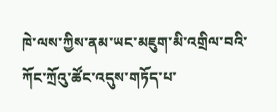ཁེ་ལས་ཀྱིས་ནམ་ཡང་མཇུག་མི་འགྲིལ་བའི་ཀོང་ཀྲོའུ་ཚོང་འདུས་གཏོད་པ་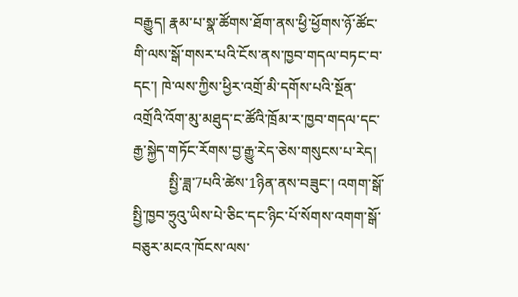བརྒྱུད། རྣམ་པ་སྣ་ཚོགས་ཐོག་ནས་ཕྱི་ཕྱོགས་ཉོ་ཚོང་གི་ལས་སྒོ་གསར་པའི་ངོས་ནས་ཁྱབ་གདལ་བཏང་བ་དང་། ཁེ་ལས་ཀྱིས་ཕྱིར་འགྲོ་མི་དགོས་པའི་སྔོན་འགྲོའི་འོག་མུ་མཐུད་ང་ཚོའི་ཁྲོམ་ར་ཁྱབ་གདལ་དང་རྒྱ་སྐྱེད་གཏོང་རོགས་བྱ་རྒྱུ་རེད་ཅེས་གསུངས་པ་རེད།
          སྤྱི་ཟླ་7པའི་ཚེས་1ཉིན་ནས་བཟུང་། འགག་སྒོ་སྤྱི་ཁྱབ་ཧྲུའུ་ཡིས་པེ་ཅིང་དང་ཉིང་པོ་སོགས་འགག་སྒོ་བཅུར་མངའ་ཁོངས་ལས་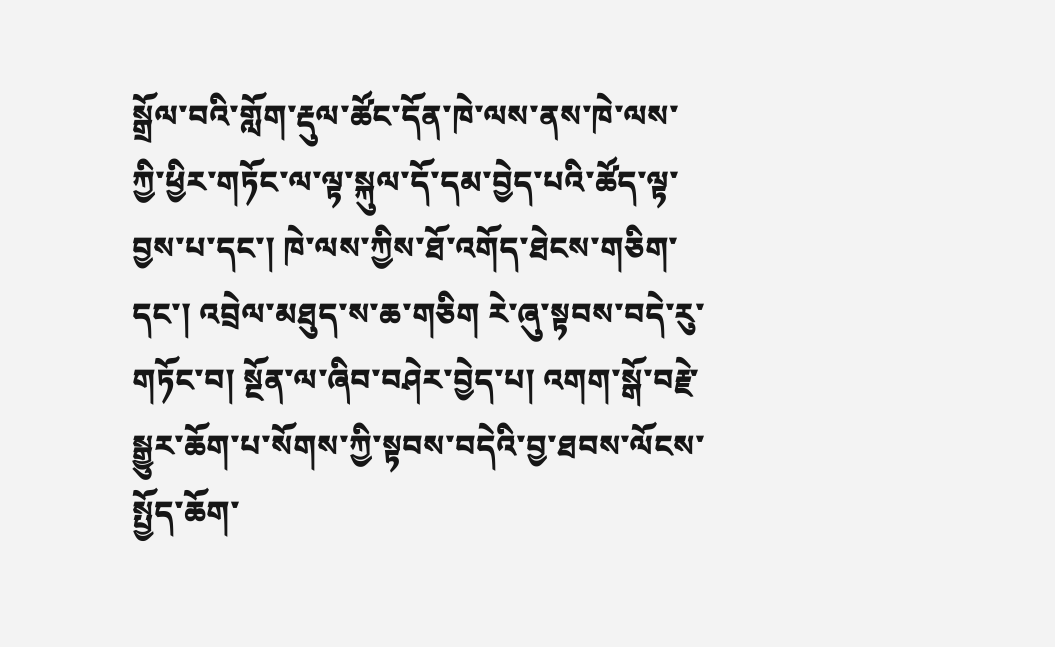སྒྲོལ་བའི་གློག་རྡུལ་ཚོང་དོན་ཁེ་ལས་ནས་ཁེ་ལས་ཀྱི་ཕྱིར་གཏོང་ལ་ལྟ་སྐུལ་དོ་དམ་བྱེད་པའི་ཚོད་ལྟ་བྱས་པ་དང་། ཁེ་ལས་ཀྱིས་ཐོ་འགོད་ཐེངས་གཅིག་དང་། འབྲེལ་མཐུད་ས་ཆ་གཅིག རེ་ཞུ་སྟབས་བདེ་རུ་གཏོང་བ། སྔོན་ལ་ཞིབ་བཤེར་བྱེད་པ། འགག་སྒོ་བརྗེ་སྒྱུར་ཆོག་པ་སོགས་ཀྱི་སྟབས་བདེའི་བྱ་ཐབས་ལོངས་སྤྱོད་ཆོག་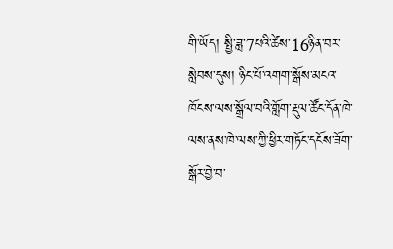གི་ཡོད། སྤྱི་ཟླ་7པའི་ཚེས་16ཉིན་བར་སླེབས་དུས། ཉིང་པོ་འགག་སྒོས་མངའ་ཁོངས་ལས་སྒྲོལ་བའི་གློག་རྡུལ་ཚོང་དོན་ཁེ་ལས་ནས་ཁེ་ལས་ཀྱི་ཕྱིར་གཏོང་དངོས་ཟོག་སྒོར་བྱེ་བ་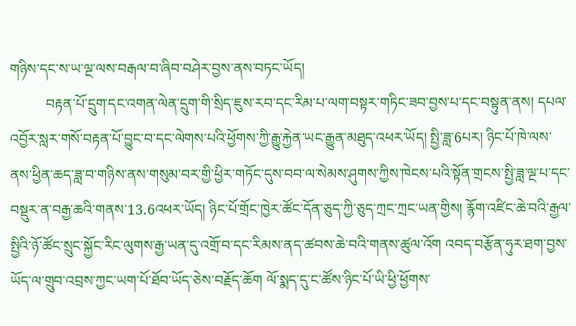གཉིས་དང་ས་ཡ་ལྔ་ལས་བརྒལ་བ་ཞིབ་བཤེར་བྱས་ནས་བཏང་ཡོད།
          བརྟན་པོ་དྲུག་དང་འགན་ལེན་དྲུག་གི་སྲིད་ཇུས་རབ་དང་རིམ་པ་ལག་བསྟར་གཏིང་ཟབ་བྱས་པ་དང་བསྟུན་ནས། དཔལ་འབྱོར་སླར་གསོ་བརྟན་པོ་བྱུང་བ་དང་ལེགས་པའི་ཕྱོགས་ཀྱི་རྒྱུ་རྐྱེན་ཡང་རྒྱུན་མཐུད་འཕར་ཡོད། སྤྱི་ཟླ་6པར། ཉིང་པོ་ཁེ་ལས་ནས་ཕྱིན་ཆད་ཟླ་བ་གཉིས་ནས་གསུམ་བར་གྱི་ཕྱིར་གཏོང་དུས་བབ་ལ་སེམས་ཤུགས་ཀྱིས་ཁེངས་པའི་སྟོན་གྲངས་སྤྱི་ཟླ་ལྔ་པ་དང་བསྡུར་ན་བརྒྱ་ཆའི་གནས་13.6འཕར་ཡོད། ཉིང་པོ་གྲོང་ཁྱེར་ཚོང་དོན་ཅུད་ཀྱི་ཅུད་ཀྲང་ཀྲང་ཡན་གྱིས། རྙོག་འཛིང་ཆེ་བའི་རྒྱལ་སྤྱིའི་ཉོ་ཚོང་སྲུང་སྐྱོང་རིང་ལུགས་རྒྱ་ཡན་དུ་འགྲོ་བ་དང་རིམས་ནད་ཚབས་ཆེ་བའི་གནས་ཚུལ་འོག འབད་བརྩོན་ཧུར་ཐག་བྱས་ཡོད་ལ་གྲུབ་འབྲས་ཀྱང་ཡག་པོ་ཐོབ་ཡོད་ཅེས་བརྗོད་ཆོག ལོ་སྨད་དུ་ང་ཚོས་ཉིང་པོ་ཡི་ཕྱི་ཕྱོགས་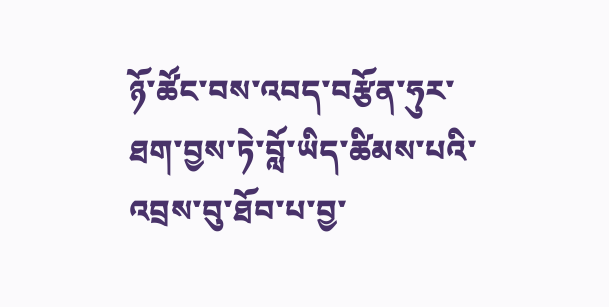ཉོ་ཚོང་བས་འབད་བརྩོན་ཧུར་ཐག་བྱས་ཏེ་བློ་ཡིད་ཚིམས་པའི་འབྲས་བུ་ཐོབ་པ་བྱ་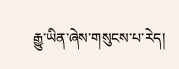རྒྱུ་ཡིན་ཞེས་གསུངས་པ་རེད།